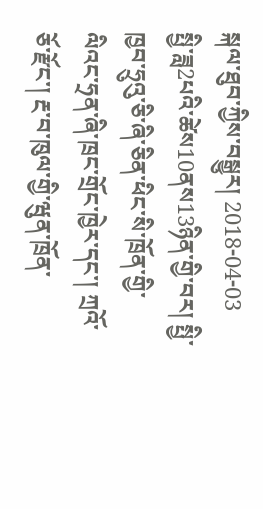སྐལ་ཐུབ་ཀྱིས་བསྒྱུར། 2018-04-03
སྤྱི་ཟླ2པའི་ཚེས10ནས13ཉིན་གྱི་བར། སྤྱི་ཁྱབ་ཧྲུའུ་ཅི་ཞི་ཅིན་ཕིང་སི་ཁྲོན་གྱི་ལིའང་ཧྲན་ཞི་ཁྲང་གྲོང་ཁྱེར་དང་། ཀྲའོ་ཅོ་རྫོང་། རྔ་བ་ཁུལ་གྱི་ཝུན་ཁྲོན་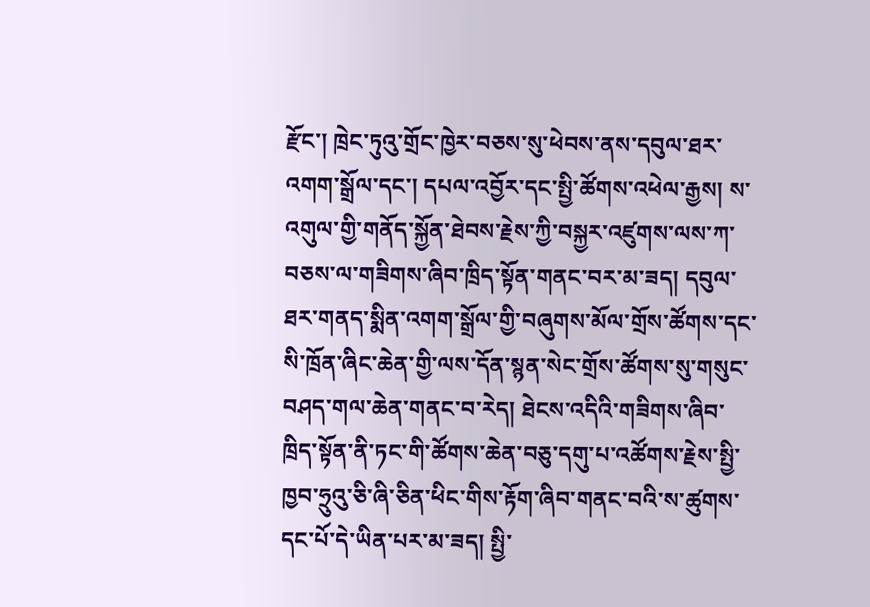རྫོང་། ཁྲེང་ཏུའུ་གྲོང་ཁྱེར་བཅས་སུ་ཕེབས་ནས་དབུལ་ཐར་འགག་སྒྲོལ་དང་། དཔལ་འབྱོར་དང་སྤྱི་ཚོགས་འཕེལ་རྒྱས། ས་འགུལ་གྱི་གནོད་སྐྱོན་ཐེབས་རྗེས་ཀྱི་བསྐྱར་འཛུགས་ལས་ཀ་བཅས་ལ་གཟིགས་ཞིབ་ཁྲིད་སྟོན་གནང་བར་མ་ཟད། དབུལ་ཐར་གནད་སྨིན་འགག་སྒྲོལ་གྱི་བཞུགས་མོལ་གྲོས་ཚོགས་དང་སི་ཁྲོན་ཞིང་ཆེན་གྱི་ལས་དོན་སྙན་སེང་གྲོས་ཚོགས་སུ་གསུང་བཤད་གལ་ཆེན་གནང་བ་རེད། ཐེངས་འདིའི་གཟིགས་ཞིབ་ཁྲིད་སྟོན་ནི་ཏང་གི་ཚོགས་ཆེན་བཅུ་དགུ་པ་འཚོགས་རྗེས་སྤྱི་ཁྱབ་ཧྲུའུ་ཅི་ཞི་ཅིན་ཕིང་གིས་རྟོག་ཞིབ་གནང་བའི་ས་ཚུགས་དང་པོ་དེ་ཡིན་པར་མ་ཟད། སྤྱི་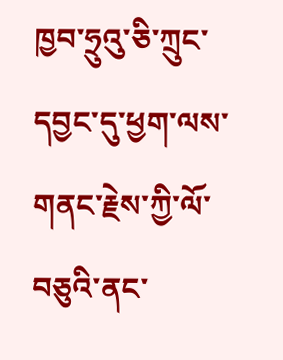ཁྱབ་ཧྲུའུ་ཅི་ཀྲུང་དབྱང་དུ་ཕྱག་ལས་གནང་རྗེས་ཀྱི་ལོ་བཅུའི་ནང་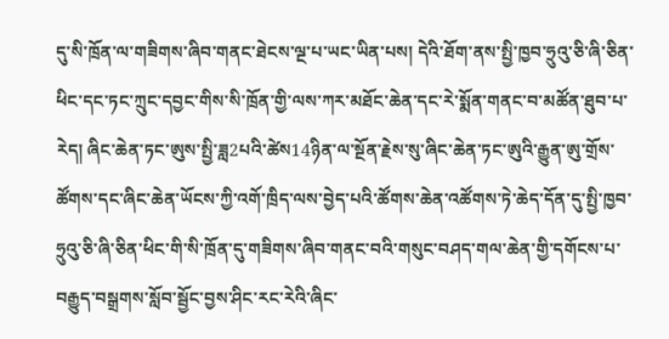དུ་སི་ཁྲོན་ལ་གཟིགས་ཞིབ་གནང་ཐེངས་ལྔ་པ་ཡང་ཡིན་པས། དེའི་ཐོག་ནས་སྤྱི་ཁྱབ་ཧྲུའུ་ཅི་ཞི་ཅིན་ཕིང་དང་ཏང་ཀྲུང་དབྱང་གིས་སི་ཁྲོན་གྱི་ལས་ཀར་མཐོང་ཆེན་དང་རེ་སྨོན་གནང་བ་མཚོན་ཐུབ་པ་རེད། ཞིང་ཆེན་ཏང་ཨུས་སྤྱི་ཟླ2པའི་ཚེས14ཉིན་ལ་སྔོན་རྗེས་སུ་ཞིང་ཆེན་ཏང་ཨུའི་རྒྱུན་ཨུ་གྲོས་ཚོགས་དང་ཞིང་ཆེན་ཡོངས་ཀྱི་འགོ་ཁྲིད་ལས་བྱེད་པའི་ཚོགས་ཆེན་འཚོགས་ཏེ་ཆེད་དོན་དུ་སྤྱི་ཁྱབ་ཧྲུའུ་ཅི་ཞི་ཅིན་ཕིང་གི་སི་ཁྲོན་དུ་གཟིགས་ཞིབ་གནང་བའི་གསུང་བཤད་གལ་ཆེན་གྱི་དགོངས་པ་བརྒྱུད་བསྒྲགས་སློབ་སྦྱོང་བྱས་ཤིང་རང་རེའི་ཞིང་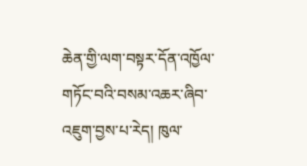ཆེན་གྱི་ལག་བསྟར་དོན་འཁྱོལ་གཏོང་བའི་བསམ་འཆར་ཞིབ་འཇུག་བྱས་པ་རེད། ཁུལ་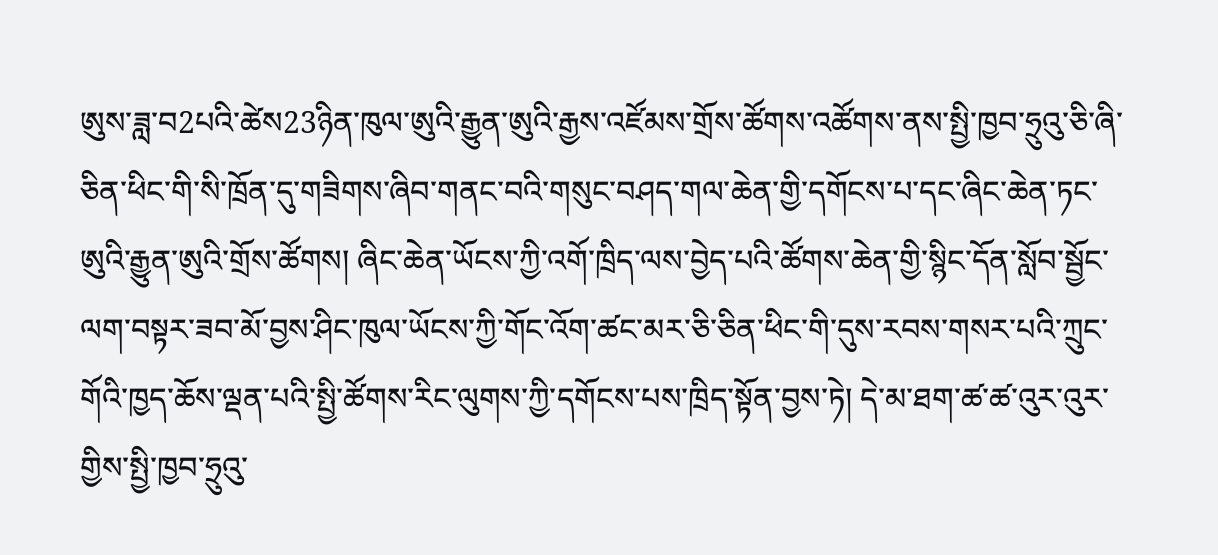ཨུས་ཟླ་བ2པའི་ཚེས23ཉིན་ཁུལ་ཨུའི་རྒྱུན་ཨུའི་རྒྱས་འཛོམས་གྲོས་ཚོགས་འཚོགས་ནས་སྤྱི་ཁྱབ་ཧྲུའུ་ཅི་ཞི་ཅིན་ཕིང་གི་སི་ཁྲོན་དུ་གཟིགས་ཞིབ་གནང་བའི་གསུང་བཤད་གལ་ཆེན་གྱི་དགོངས་པ་དང་ཞིང་ཆེན་ཏང་ཨུའི་རྒྱུན་ཨུའི་གྲོས་ཚོགས། ཞིང་ཆེན་ཡོངས་ཀྱི་འགོ་ཁྲིད་ལས་བྱེད་པའི་ཚོགས་ཆེན་གྱི་སྙིང་དོན་སློབ་སྦྱོང་ལག་བསྟར་ཟབ་མོ་བྱས་ཤིང་ཁུལ་ཡོངས་ཀྱི་གོང་འོག་ཚང་མར་ཅི་ཅིན་ཕིང་གི་དུས་རབས་གསར་པའི་ཀྲུང་གོའི་ཁྱད་ཆོས་ལྡན་པའི་སྤྱི་ཚོགས་རིང་ལུགས་ཀྱི་དགོངས་པས་ཁྲིད་སྟོན་བྱས་ཏེ། དེ་མ་ཐག་ཚ་ཚ་འུར་འུར་གྱིས་སྤྱི་ཁྱབ་ཧྲུའུ་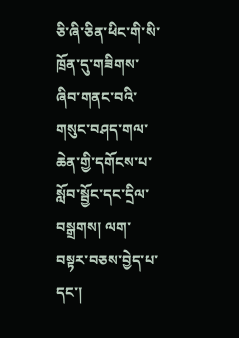ཅི་ཞི་ཅིན་ཕིང་གི་སི་ཁྲོན་དུ་གཟིགས་ཞིབ་གནང་བའི་གསུང་བཤད་གལ་ཆེན་གྱི་དགོངས་པ་སློབ་སྦྱོང་དང་དྲིལ་བསྒྲགས། ལག་བསྟར་བཅས་བྱེད་པ་དང་།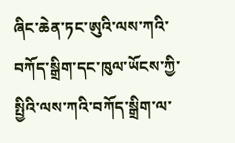ཞིང་ཆེན་ཏང་ཨུའི་ལས་ཀའི་བཀོད་སྒྲིག་དང་ཁུལ་ཡོངས་ཀྱི་སྤྱིའི་ལས་ཀའི་བཀོད་སྒྲིག་ལ་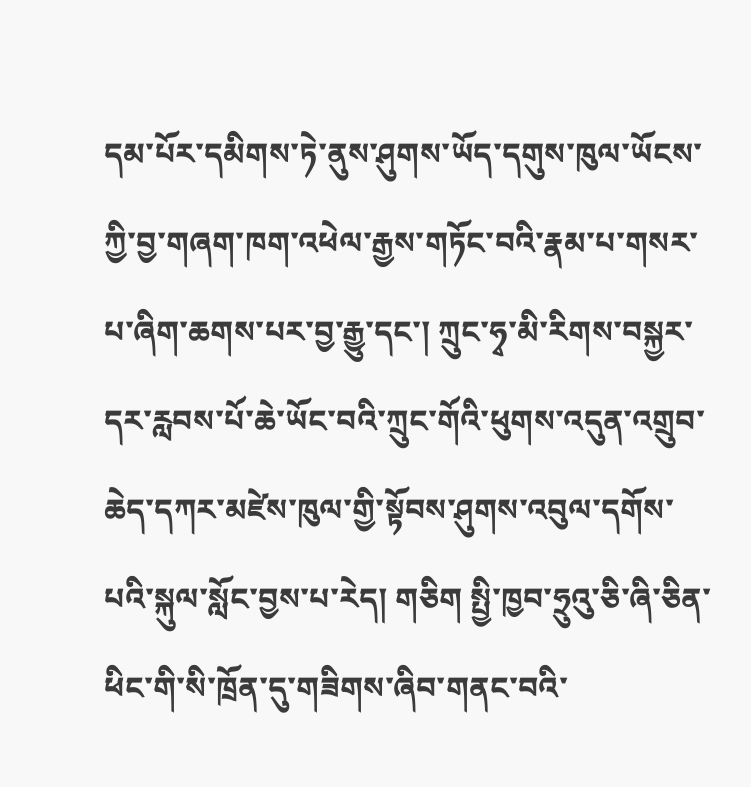དམ་པོར་དམིགས་ཏེ་ནུས་ཤུགས་ཡོད་དགུས་ཁུལ་ཡོངས་ཀྱི་བྱ་གཞག་ཁག་འཕེལ་རྒྱས་གཏོང་བའི་རྣམ་པ་གསར་པ་ཞིག་ཆགས་པར་བྱ་རྒྱུ་དང་། ཀྲུང་ཧྭ་མི་རིགས་བསྐྱར་དར་རླབས་པོ་ཆེ་ཡོང་བའི་ཀྲུང་གོའི་ཕུགས་འདུན་འགྲུབ་ཆེད་དཀར་མཛེས་ཁུལ་གྱི་སྟོབས་ཤུགས་འབུལ་དགོས་པའི་སྐུལ་སློང་བྱས་པ་རེད། གཅིག སྤྱི་ཁྱབ་ཧྲུའུ་ཅི་ཞི་ཅིན་ཕིང་གི་སི་ཁྲོན་དུ་གཟིགས་ཞིབ་གནང་བའི་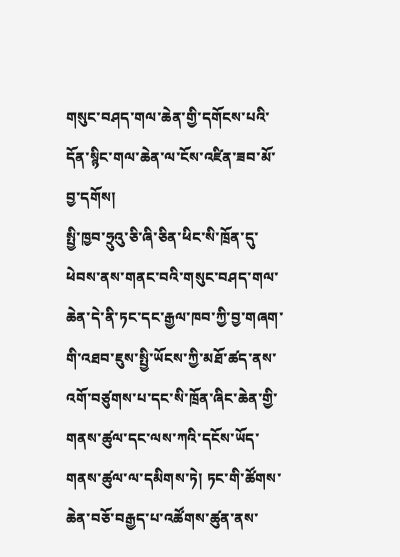གསུང་བཤད་གལ་ཆེན་གྱི་དགོངས་པའི་དོན་སྙིང་གལ་ཆེན་ལ་ངོས་འཛིན་ཟབ་མོ་བྱ་དགོས།
སྤྱི་ཁྱབ་ཧྲུའུ་ཅི་ཞི་ཅིན་ཕིང་སི་ཁྲོན་དུ་ཕེབས་ནས་གནང་བའི་གསུང་བཤད་གལ་ཆེན་དེ་ནི་ཏང་དང་རྒྱལ་ཁབ་ཀྱི་བྱ་གཞག་གི་འཐབ་ཇུས་སྤྱི་ཡོངས་ཀྱི་མཐོ་ཚད་ནས་འགོ་བཙུགས་པ་དང་སི་ཁྲོན་ཞིང་ཆེན་གྱི་གནས་ཚུལ་དང་ལས་ཀའི་དངོས་ཡོད་གནས་ཚུལ་ལ་དམིགས་ཏེ། ཏང་གི་ཚོགས་ཆེན་བཅོ་བརྒྱད་པ་འཚོགས་ཚུན་ནས་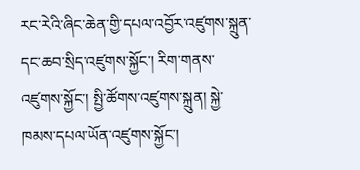རང་རེའི་ཞིང་ཆེན་གྱི་དཔལ་འབྱོར་འཛུགས་སྐྲུན་དང་ཆབ་སྲིད་འཛུགས་སྐྱོང་། རིག་གནས་འཛུགས་སྐྱོང་། སྤྱི་ཚོགས་འཛུགས་སྐྲུན། སྐྱེ་ཁམས་དཔལ་ཡོན་འཛུགས་སྐྱོང་།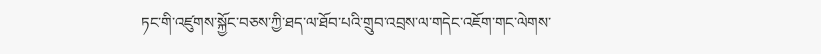ཏང་གི་འཛུགས་སྐྱོང་བཅས་ཀྱི་ཐད་ལ་ཐོབ་པའི་གྲུབ་འབྲས་ལ་གདེང་འཇོག་གང་ལེགས་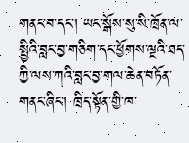གནང་བ་དང་། ཡང་སྒོས་སུ་སི་ཁྲོན་ལ་སྤྱིའི་བླང་བྱ་གཅིག་དང་ཕྱོགས་ལྔའི་ཐད་ཀྱི་ལས་ཀའི་བླང་བྱ་གལ་ཆེན་བཏོན་གནང་ཞིང་། ཁྲིད་སྟོན་གྱི་ཁ་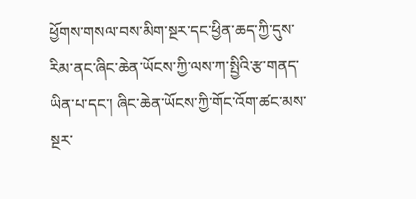ཕྱོགས་གསལ་བས་མིག་སྔར་དང་ཕྱིན་ཆད་ཀྱི་དུས་རིམ་ནང་ཞིང་ཆེན་ཡོངས་ཀྱི་ལས་ཀ་སྤྱིའི་རྩ་གནད་ཡིན་པ་དང་། ཞིང་ཆེན་ཡོངས་ཀྱི་གོང་འོག་ཚང་མས་སྔར་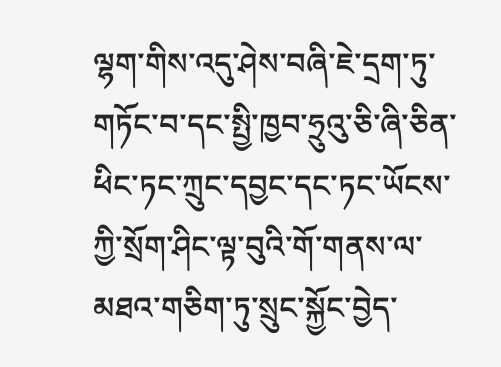ལྷག་གིས་འདུ་ཤེས་བཞི་ཇེ་དྲག་ཏུ་གཏོང་བ་དང་སྤྱི་ཁྱབ་ཧྲུའུ་ཅི་ཞི་ཅིན་ཕིང་ཏང་ཀྲུང་དབྱང་དང་ཏང་ཡོངས་ཀྱི་སྲོག་ཤིང་ལྟ་བུའི་གོ་གནས་ལ་མཐའ་གཅིག་ཏུ་སྲུང་སྐྱོང་བྱེད་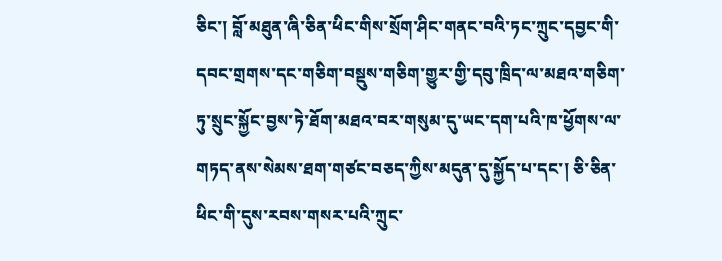ཅིང་། བློ་མཐུན་ཞི་ཅིན་ཕིང་གིས་སྲོག་ཤིང་གནང་བའི་ཏང་ཀྲུང་དབྱང་གི་དབང་གྲགས་དང་གཅིག་བསྡུས་གཅིག་གྱུར་གྱི་དབུ་ཁྲིད་ལ་མཐའ་གཅིག་ཏུ་སྲུང་སྐྱོང་བྱས་ཏེ་ཐོག་མཐའ་བར་གསུམ་དུ་ཡང་དག་པའི་ཁ་ཕྱོགས་ལ་གཏད་ནས་སེམས་ཐག་གཙང་བཅད་ཀྱིས་མདུན་དུ་སྐྱོད་པ་དང་། ཅི་ཅིན་ཕིང་གི་དུས་རབས་གསར་པའི་ཀྲུང་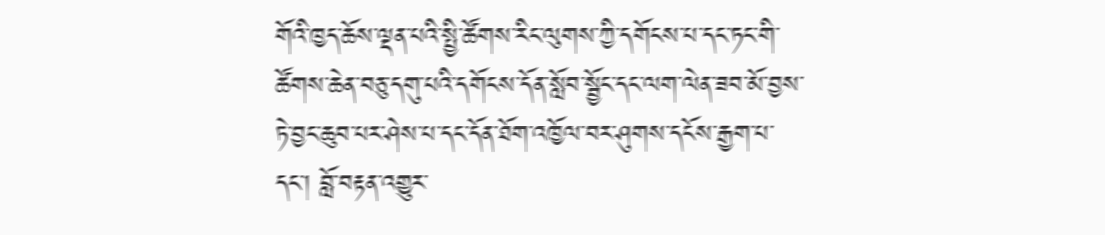གོའི་ཁྱད་ཆོས་ལྡན་པའི་སྤྱི་ཚོགས་རིང་ལུགས་ཀྱི་དགོངས་པ་དང་ཏང་གི་ཚོགས་ཆེན་བཅུ་དགུ་པའི་དགོངས་དོན་སློབ་སྦྱོང་དང་ལག་ལེན་ཟབ་མོ་བྱས་ཏེ་བྱང་ཆུབ་པར་ཤེས་པ་དང་དོན་ཐོག་འཁྱོལ་བར་ཤུགས་དངོས་རྒྱག་པ་དང་། བློ་བརྟན་འགྱུར་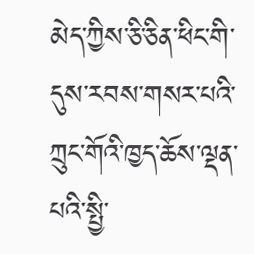མེད་ཀྱིས་ཅི་ཅིན་ཕིང་གི་དུས་རབས་གསར་པའི་ཀྲུང་གོའི་ཁྱད་ཆོས་ལྡན་པའི་སྤྱི་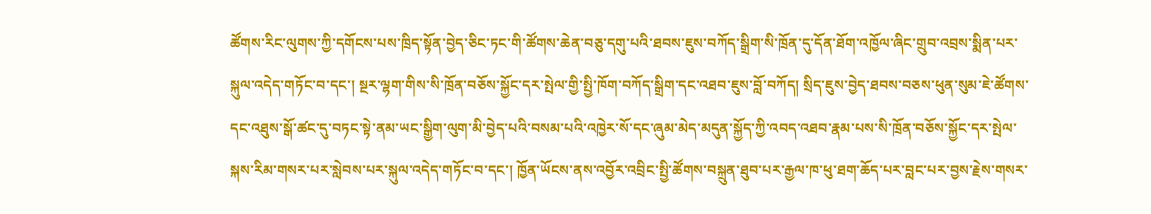ཚོགས་རིང་ལུགས་ཀྱི་དགོངས་པས་ཁྲིད་སྟོན་བྱེད་ཅིང་ཏང་གི་ཚོགས་ཆེན་བཅུ་དགུ་པའི་ཐབས་ཇུས་བཀོད་སྒྲིག་སི་ཁྲོན་དུ་དོན་ཐོག་འཁྱོལ་ཞིང་གྲུབ་འབྲས་སྨིན་པར་སྐུལ་འདེད་གཏོང་བ་དང་། སྔར་ལྷག་གིས་སི་ཁྲོན་བཅོས་སྐྱོང་དར་སྤེལ་གྱི་སྤྱི་ཁོག་བཀོད་སྒྲིག་དང་འཐབ་ཇུས་བློ་བཀོད། སྲིད་ཇུས་བྱེད་ཐབས་བཅས་ཕུན་སུམ་ཇེ་ཚོགས་དང་འཐུས་སྒོ་ཚང་དུ་བཏང་སྟེ་ནམ་ཡང་སྒྱིག་ལུག་མི་བྱེད་པའི་བསམ་པའི་འཁྱེར་སོ་དང་ཞུམ་མེད་མདུན་སྐྱོད་ཀྱི་འབད་འཐབ་རྣམ་པས་སི་ཁྲོན་བཅོས་སྐྱོང་དར་སྤེལ་སྐས་རིམ་གསར་པར་སླེབས་པར་སྐུལ་འདེད་གཏོང་བ་དང་། ཁྱོན་ཡོངས་ནས་འབྱོར་འབྲིང་སྤྱི་ཚོགས་བསྐྲུན་ཐུབ་པར་རྒྱལ་ཁ་ཕུ་ཐག་ཆོད་པར་བླང་པར་བྱས་རྗེས་གསར་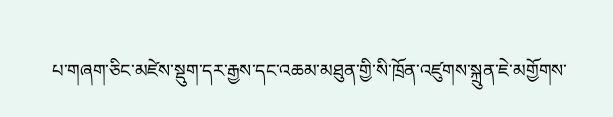པ་གཞག་ཅིང་མཛེས་སྡུག་དར་རྒྱས་དང་འཆམ་མཐུན་གྱི་སི་ཁྲོན་འཛུགས་སྐྲུན་ཇེ་མགྱོགས་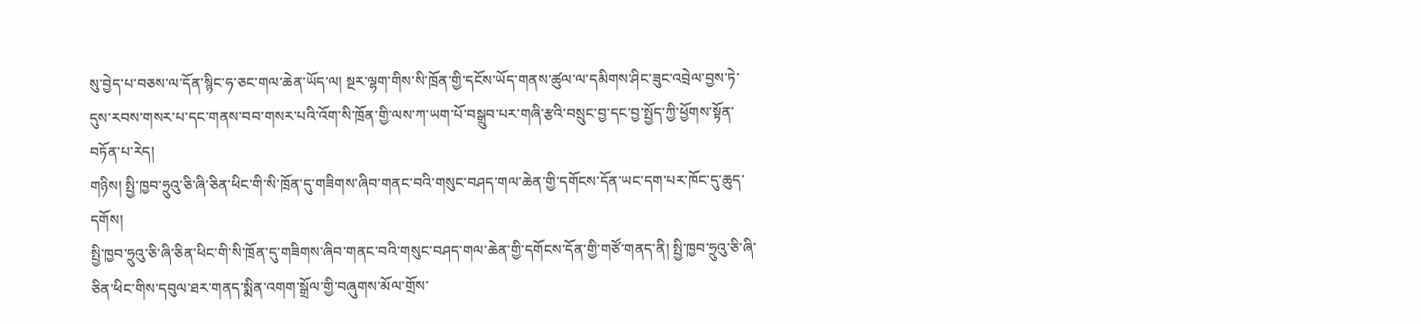སུ་བྱེད་པ་བཅས་ལ་དོན་སྙིང་ཧ་ཅང་གལ་ཆེན་ཡོད་ལ། སྔར་ལྷག་གིས་སི་ཁྲོན་གྱི་དངོས་ཡོད་གནས་ཚུལ་ལ་དམིགས་ཤིང་ཟུང་འབྲེལ་བྱས་ཏེ་དུས་རབས་གསར་པ་དང་གནས་བབ་གསར་པའི་འོག་སི་ཁྲོན་གྱི་ལས་ཀ་ཡག་པོ་བསྒྲུབ་པར་གཞི་རྩའི་བསྲུང་བྱ་དང་བྱ་སྤྱོད་ཀྱི་ཕྱོགས་སྟོན་བཏོན་པ་རེད།
གཉིས། སྤྱི་ཁྱབ་ཧྲུའུ་ཅི་ཞི་ཅིན་ཕིང་གི་སི་ཁྲོན་དུ་གཟིགས་ཞིབ་གནང་བའི་གསུང་བཤད་གལ་ཆེན་གྱི་དགོངས་དོན་ཡང་དག་པར་ཁོང་དུ་ཆུད་དགོས།
སྤྱི་ཁྱབ་ཧྲུའུ་ཅི་ཞི་ཅིན་ཕིང་གི་སི་ཁྲོན་དུ་གཟིགས་ཞིབ་གནང་བའི་གསུང་བཤད་གལ་ཆེན་གྱི་དགོངས་དོན་གྱི་གཙོ་གནད་ནི། སྤྱི་ཁྱབ་ཧྲུའུ་ཅི་ཞི་ཅིན་ཕིང་གིས་དབུལ་ཐར་གནད་སྨིན་འགག་སྒྲོལ་གྱི་བཞུགས་མོལ་གྲོས་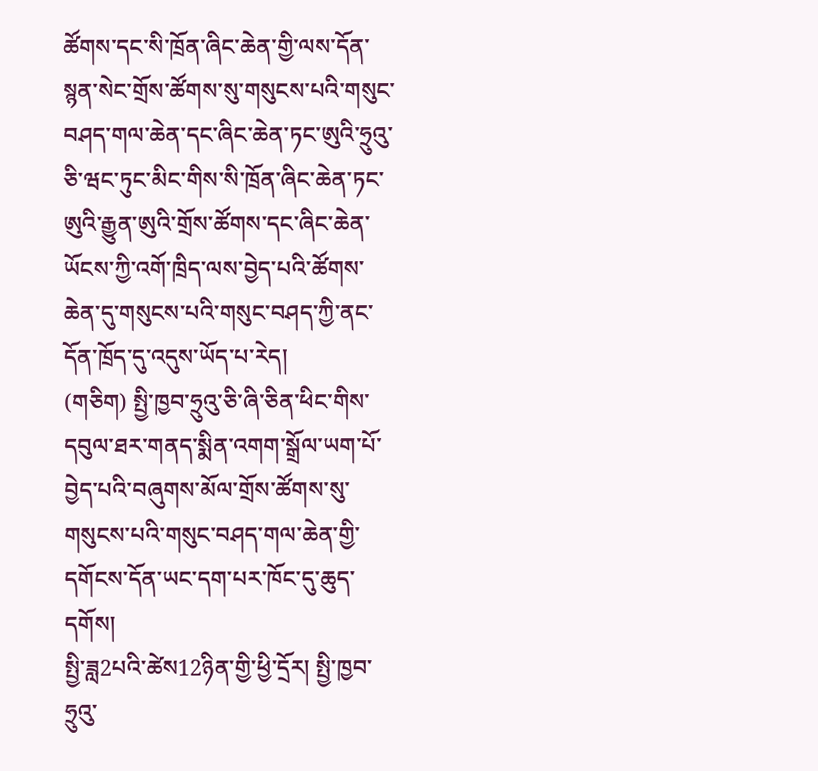ཚོགས་དང་སི་ཁྲོན་ཞིང་ཆེན་གྱི་ལས་དོན་སྙན་སེང་གྲོས་ཚོགས་སུ་གསུངས་པའི་གསུང་བཤད་གལ་ཆེན་དང་ཞིང་ཆེན་ཏང་ཨུའི་ཧྲུའུ་ཅི་ཝང་ཏུང་མིང་གིས་སི་ཁྲོན་ཞིང་ཆེན་ཏང་ཨུའི་རྒྱུན་ཨུའི་གྲོས་ཚོགས་དང་ཞིང་ཆེན་ཡོངས་ཀྱི་འགོ་ཁྲིད་ལས་བྱེད་པའི་ཚོགས་ཆེན་དུ་གསུངས་པའི་གསུང་བཤད་ཀྱི་ནང་དོན་ཁྲོད་དུ་འདུས་ཡོད་པ་རེད།
(གཅིག) སྤྱི་ཁྱབ་ཧྲུའུ་ཅི་ཞི་ཅིན་ཕིང་གིས་དབུལ་ཐར་གནད་སྨིན་འགག་སྒྲོལ་ཡག་པོ་བྱེད་པའི་བཞུགས་མོལ་གྲོས་ཚོགས་སུ་གསུངས་པའི་གསུང་བཤད་གལ་ཆེན་གྱི་དགོངས་དོན་ཡང་དག་པར་ཁོང་དུ་ཆུད་དགོས།
སྤྱི་ཟླ2པའི་ཚེས12ཉིན་གྱི་ཕྱི་དྲོར། སྤྱི་ཁྱབ་ཧྲུའུ་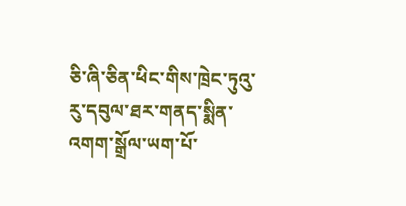ཅི་ཞི་ཅིན་ཕིང་གིས་ཁྲེང་ཏུའུ་རུ་དབུལ་ཐར་གནད་སྨིན་འགག་སྒྲོལ་ཡག་པོ་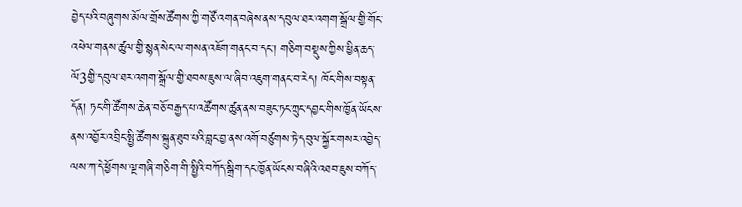བྱེད་པའི་བཞུགས་མོལ་གྲོས་ཚོགས་ཀྱི་གཙོ་འགན་བཞེས་ནས་དབུལ་ཐར་འགག་སྒྲོལ་གྱི་གོང་འཕེལ་གནས་ཚུལ་གྱི་སྙན་སེང་ལ་གསན་འཇོག་གནང་བ་དང་། གཅིག་བསྡུས་ཀྱིས་ཕྱིན་ཆད་ལོ3གྱི་དབུལ་ཐར་འགག་སྒྲོལ་གྱི་ཐབས་ཇུས་ལ་ཞིབ་འཇུག་གནང་བ་རེད། ཁོང་གིས་བསྟན་དོན། ཏང་གི་ཚོགས་ཆེན་བཅོ་བརྒྱད་པ་འཚོགས་ཚུན་ནས་བཟུང་ཏང་ཀྲུང་དབྱང་གིས་ཁྱོན་ཡོངས་ནས་འབྱོར་འབྲིང་སྤྱི་ཚོགས་སྐྲུན་ཐུབ་པའི་བླང་བྱ་ནས་འགོ་བཙུགས་ཏེ་དབུལ་སྐྱོར་གསར་འབྱེད་ལས་ཀ་དེ་ཕྱོགས་ལྔ་གཞི་གཅིག་གི་སྤྱིའི་བཀོད་སྒྲིག་དང་ཁྱོན་ཡོངས་བཞིའི་འཐབ་ཇུས་བཀོད་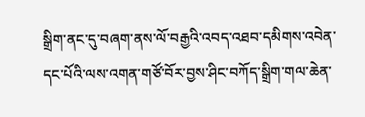སྒྲིག་ནང་དུ་བཞག་ནས་ལོ་བརྒྱའི་འབད་འཐབ་དམིགས་འབེན་དང་པོའི་ལས་འགན་གཙོ་བོར་བྱས་ཤིང་བཀོད་སྒྲིག་གལ་ཆེན་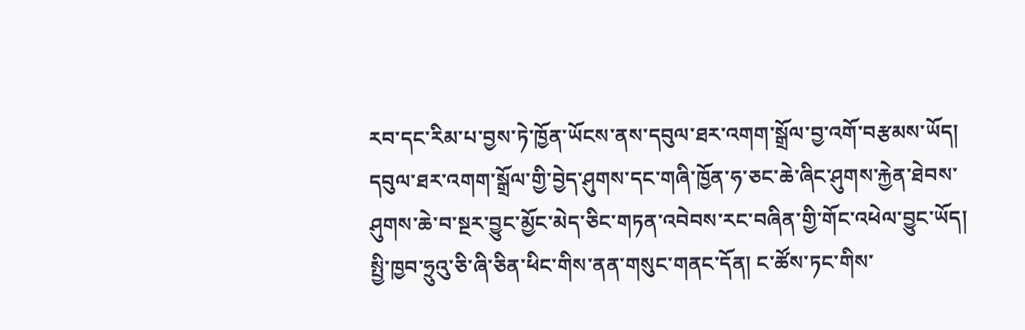རབ་དང་རིམ་པ་བྱས་ཏེ་ཁྱོན་ཡོངས་ནས་དབུལ་ཐར་འགག་སྒྲོལ་བྱ་འགོ་བརྩམས་ཡོད། དབུལ་ཐར་འགག་སྒྲོལ་གྱི་བྱེད་ཤུགས་དང་གཞི་ཁྱོན་ཧ་ཅང་ཆེ་ཞིང་ཤུགས་རྐྱེན་ཐེབས་ཤུགས་ཆེ་བ་སྔར་བྱུང་མྱོང་མེད་ཅིང་གཏན་འབེབས་རང་བཞིན་གྱི་གོང་འཕེལ་བྱུང་ཡོད།
སྤྱི་ཁྱབ་ཧྲུའུ་ཅི་ཞི་ཅིན་ཕིང་གིས་ནན་གསུང་གནང་དོན། ང་ཚོས་ཏང་གིས་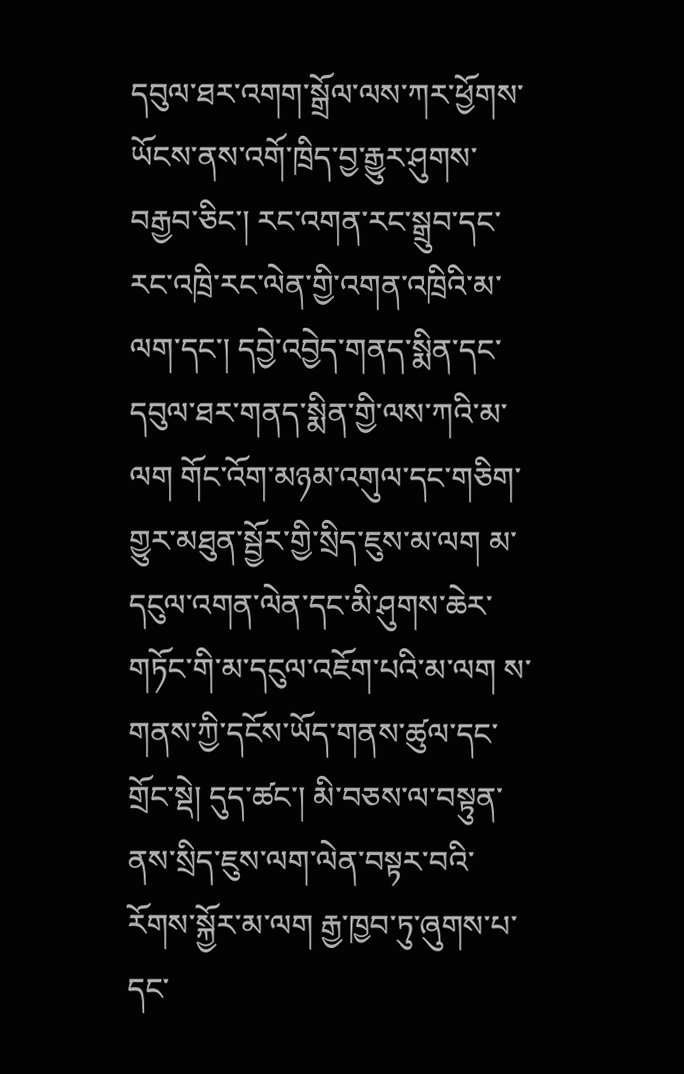དབུལ་ཐར་འགག་སྒྲོལ་ལས་ཀར་ཕྱོགས་ཡོངས་ནས་འགོ་ཁྲིད་བྱ་རྒྱུར་ཤུགས་བརྒྱབ་ཅིང་། རང་འགན་རང་སྒྲུབ་དང་རང་འཁྲི་རང་ལེན་གྱི་འགན་འཁྲིའི་མ་ལག་དང་། དབྱེ་འབྱེད་གནད་སྨིན་དང་དབུལ་ཐར་གནད་སྨིན་གྱི་ལས་ཀའི་མ་ལག གོང་འོག་མཉམ་འགུལ་དང་གཅིག་གྱུར་མཐུན་སྦྱོར་གྱི་སྲིད་ཇུས་མ་ལག མ་དངུལ་འགན་ལེན་དང་མི་ཤུགས་ཆེར་གཏོང་གི་མ་དངུལ་འཇོག་པའི་མ་ལག ས་གནས་ཀྱི་དངོས་ཡོད་གནས་ཚུལ་དང་གྲོང་སྡེ། དུད་ཚང་། མི་བཅས་ལ་བསྟུན་ནས་སྲིད་ཇུས་ལག་ལེན་བསྟར་བའི་རོགས་སྐྱོར་མ་ལག རྒྱ་ཁྱབ་ཏུ་ཞུགས་པ་དང་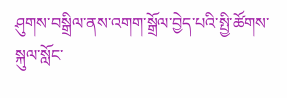ཤུགས་བསྒྲིལ་ནས་འགག་སྒྲོལ་བྱེད་པའི་སྤྱི་ཚོགས་སྐུལ་སློང་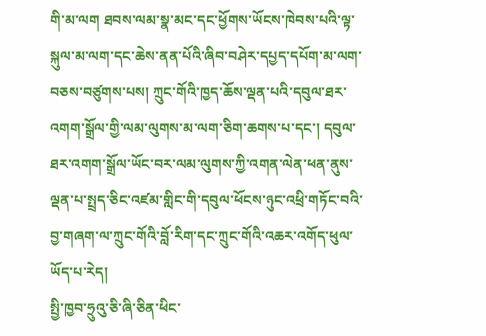གི་མ་ལག ཐབས་ལམ་སྣ་མང་དང་ཕྱོགས་ཡོངས་ཁེབས་པའི་ལྟ་སྐུལ་མ་ལག་དང་ཆེས་ནན་པོའི་ཞིབ་བཤེར་དཔྱད་དཔོག་མ་ལག་བཅས་བཙུགས་པས། ཀྲུང་གོའི་ཁྱད་ཆོས་ལྡན་པའི་དབུལ་ཐར་འགག་སྒྲོལ་གྱི་ལམ་ལུགས་མ་ལག་ཅིག་ཆགས་པ་དང་། དབུལ་ཐར་འགག་སྒྲོལ་ཡོང་བར་ལམ་ལུགས་ཀྱི་འགན་ལེན་ཕན་ནུས་ལྡན་པ་སྤྲད་ཅིང་འཛམ་གླིང་གི་དབུལ་ཕོངས་ཉུང་འཕྲི་གཏོང་བའི་བྱ་གཞག་ལ་ཀྲུང་གོའི་བློ་རིག་དང་ཀྲུང་གོའི་འཆར་འགོད་ཕུལ་ཡོད་པ་རེད།
སྤྱི་ཁྱབ་ཧྲུའུ་ཅི་ཞི་ཅིན་ཕིང་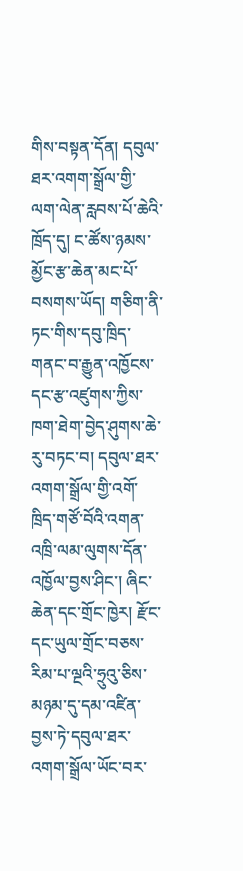གིས་བསྟན་དོན། དབུལ་ཐར་འགག་སྒྲོལ་གྱི་ལག་ལེན་རླབས་པོ་ཆེའི་ཁྲོད་དུ། ང་ཚོས་ཉམས་མྱོང་རྩ་ཆེན་མང་པོ་བསགས་ཡོད། གཅིག་ནི་ཏང་གིས་དབུ་ཁྲིད་གནང་བ་རྒྱུན་འཁྱོངས་དང་རྩ་འཛུགས་ཀྱིས་ཁག་ཐེག་བྱེད་ཤུགས་ཆེ་རུ་བཏང་བ། དབུལ་ཐར་འགག་སྒྲོལ་གྱི་འགོ་ཁྲིད་གཙོ་བོའི་འགན་འཁྲི་ལམ་ལུགས་དོན་འཁྱོལ་བྱས་ཤིང་། ཞིང་ཆེན་དང་གྲོང་ཁྱེར། རྫོང་དང་ཡུལ་གྲོང་བཅས་རིམ་པ་ལྔའི་ཧྲུའུ་ཅིས་མཉམ་དུ་དམ་འཛིན་བྱས་ཏེ་དབུལ་ཐར་འགག་སྒྲོལ་ཡོང་བར་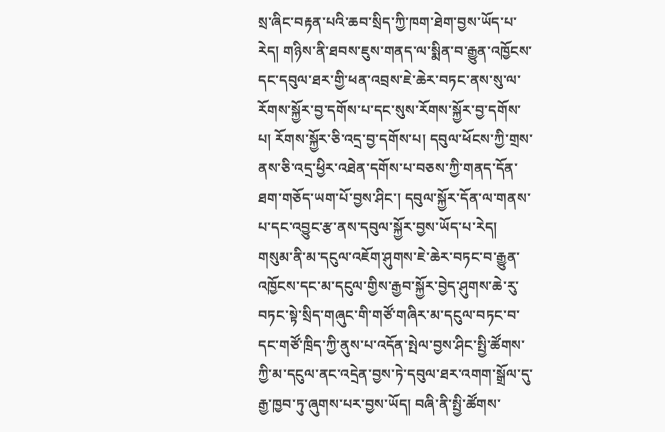སྲ་ཞིང་བརྟན་པའི་ཆབ་སྲིད་ཀྱི་ཁག་ཐེག་བྱས་ཡོད་པ་རེད། གཉིས་ནི་ཐབས་ཇུས་གནད་ལ་སྨིན་བ་རྒྱུན་འཁྱོངས་དང་དབུལ་ཐར་གྱི་ཕན་འབྲས་ཇེ་ཆེར་བཏང་ནས་སུ་ལ་རོགས་སྐྱོར་བྱ་དགོས་པ་དང་སུས་རོགས་སྐྱོར་བྱ་དགོས་པ། རོགས་སྐྱོར་ཅི་འདྲ་བྱ་དགོས་པ། དབུལ་ཕོངས་ཀྱི་གྲས་ནས་ཅི་འདྲ་ཕྱིར་འཐེན་དགོས་པ་བཅས་ཀྱི་གནད་དོན་ཐག་གཅོད་ཡག་པོ་བྱས་ཤིང་། དབུལ་སྐྱོར་དོན་ལ་གནས་པ་དང་འབྱུང་རྩ་ནས་དབུལ་སྐྱོར་བྱས་ཡོད་པ་རེད། གསུམ་ནི་མ་དངུལ་འཇོག་ཤུགས་ཇེ་ཆེར་བཏང་བ་རྒྱུན་འཁྱོངས་དང་མ་དངུལ་གྱིས་རྒྱབ་སྐྱོར་བྱེད་ཤུགས་ཆེ་རུ་བཏང་སྟེ་སྲིད་གཞུང་གི་གཙོ་གཞིར་མ་དངུལ་བཏང་བ་དང་གཙོ་ཁྲིད་ཀྱི་ནུས་པ་འདོན་སྤེལ་བྱས་ཤིང་སྤྱི་ཚོགས་ཀྱི་མ་དངུལ་ནང་འདྲེན་བྱས་ཏེ་དབུལ་ཐར་འགག་སྒྲོལ་དུ་རྒྱ་ཁྱབ་ཏུ་ཞུགས་པར་བྱས་ཡོད། བཞི་ནི་སྤྱི་ཚོགས་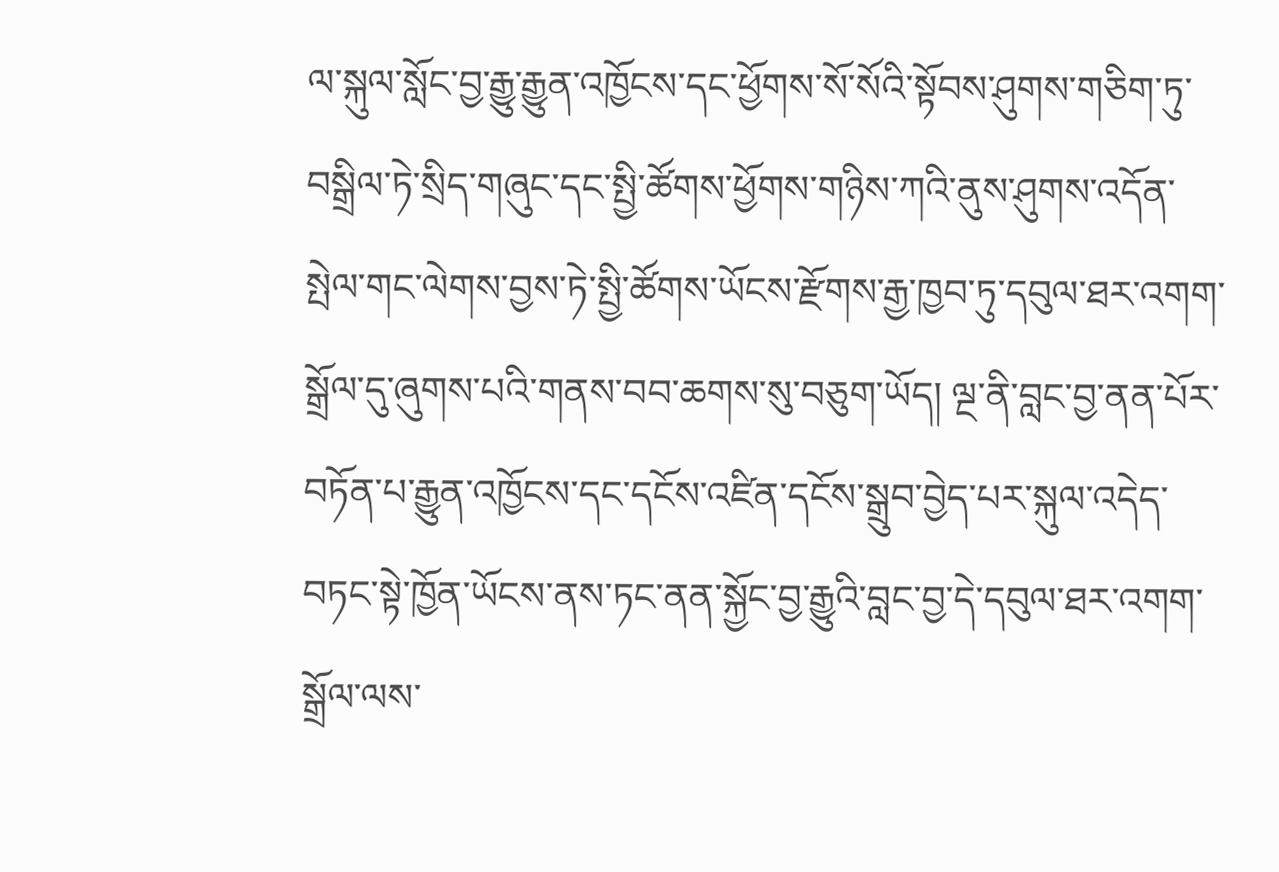ལ་སྐུལ་སློང་བྱ་རྒྱུ་རྒྱུན་འཁྱོངས་དང་ཕྱོགས་སོ་སོའི་སྟོབས་ཤུགས་གཅིག་ཏུ་བསྒྲིལ་ཏེ་སྲིད་གཞུང་དང་སྤྱི་ཚོགས་ཕྱོགས་གཉིས་ཀའི་ནུས་ཤུགས་འདོན་སྤེལ་གང་ལེགས་བྱས་ཏེ་སྤྱི་ཚོགས་ཡོངས་རྫོགས་རྒྱ་ཁྱབ་ཏུ་དབུལ་ཐར་འགག་སྒྲོལ་དུ་ཞུགས་པའི་གནས་བབ་ཆགས་སུ་བཅུག་ཡོད། ལྔ་ནི་བླང་བྱ་ནན་པོར་བཏོན་པ་རྒྱུན་འཁྱོངས་དང་དངོས་འཛིན་དངོས་སྒྲུབ་བྱེད་པར་སྐུལ་འདེད་བཏང་སྟེ་ཁྱོན་ཡོངས་ནས་ཏང་ནན་སྐྱོང་བྱ་རྒྱུའི་བླང་བྱ་དེ་དབུལ་ཐར་འགག་སྒྲོལ་ལས་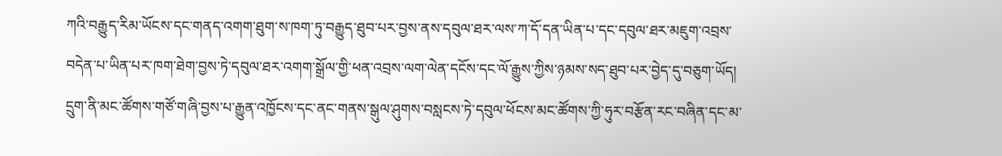ཀའི་བརྒྱུད་རིམ་ཡོངས་དང་གནད་འགག་ཐུག་ས་ཁག་ཏུ་བརྒྱུད་ཐུབ་པར་བྱས་ནས་དབུལ་ཐར་ལས་ཀ་དོ་དན་ཡིན་པ་དང་དབུལ་ཐར་མཇུག་འབྲས་བདེན་པ་ཡིན་པར་ཁག་ཐེག་བྱས་ཏེ་དབུལ་ཐར་འགག་སྒྲོལ་གྱི་ཕན་འབྲས་ལག་ལེན་དངོས་དང་ལོ་རྒྱུས་ཀྱིས་ཉམས་སད་ཐུབ་པར་བྱེད་དུ་བཅུག་ཡོད། དྲུག་ནི་མང་ཚོགས་གཙོ་གཞི་བྱས་པ་རྒྱུན་འཁྱོངས་དང་ནང་གནས་སྒུལ་ཤུགས་བསླངས་ཏེ་དབུལ་ཕོངས་མང་ཚོགས་ཀྱི་ཧུར་བརྩོན་རང་བཞིན་དང་མ་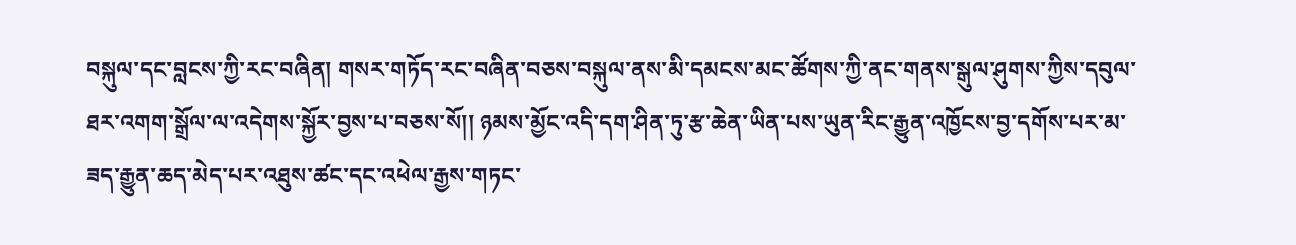བསྐུལ་དང་བླངས་ཀྱི་རང་བཞིན། གསར་གཏོད་རང་བཞིན་བཅས་བསྐུལ་ནས་མི་དམངས་མང་ཚོགས་ཀྱི་ནང་གནས་སྒུལ་ཤུགས་ཀྱིས་དབུལ་ཐར་འགག་སྒྲོལ་ལ་འདེགས་སྐྱོར་བྱས་པ་བཅས་སོ།། ཉམས་མྱོང་འདི་དག་ཤིན་ཏུ་རྩ་ཆེན་ཡིན་པས་ཡུན་རིང་རྒྱུན་འཁྱོངས་བྱ་དགོས་པར་མ་ཟད་རྒྱུན་ཆད་མེད་པར་འཐུས་ཚང་དང་འཕེལ་རྒྱས་གཏང་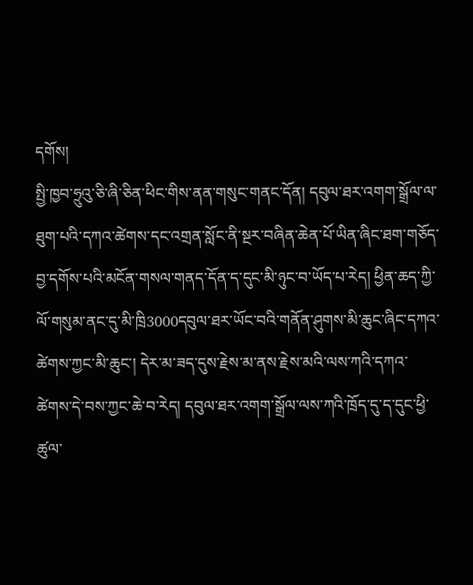དགོས།
སྤྱི་ཁྱབ་ཧྲུའུ་ཅི་ཞི་ཅིན་ཕིང་གིས་ནན་གསུང་གནང་དོན། དབུལ་ཐར་འགག་སྒྲོལ་ལ་ཐུག་པའི་དཀའ་ཚེགས་དང་འགྲན་སློང་ནི་སྔར་བཞིན་ཆེན་པོ་ཡིན་ཞིང་ཐག་གཅོད་བྱ་དགོས་པའི་མངོན་གསལ་གནད་དོན་ད་དུང་མི་ཉུང་བ་ཡོད་པ་རེད། ཕྱིན་ཆད་ཀྱི་ལོ་གསུམ་ནང་དུ་མི་ཁྲི3000དབུལ་ཐར་ཡོང་བའི་གནོན་ཤུགས་མི་ཆུང་ཞིང་དཀའ་ཚེགས་ཀྱང་མི་ཆུང་། དེར་མ་ཟད་དུས་རྗེས་མ་ནས་རྗེས་མའི་ལས་ཀའི་དཀའ་ཚེགས་དེ་བས་ཀྱང་ཆེ་བ་རེད། དབུལ་ཐར་འགག་སྒྲོལ་ལས་ཀའི་ཁྲོད་དུ་ད་དུང་ཕྱི་ཚུལ་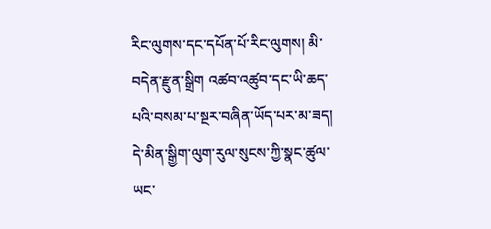རིང་ལུགས་དང་དཔོན་པོ་རིང་ལུགས། མི་བདེན་རྫུན་སྒྲིག འཚབ་འཚུབ་དང་ཡི་ཆད་པའི་བསམ་པ་སྔར་བཞིན་ཡོད་པར་མ་ཟད། དེ་མིན་སྒྱིག་ལུག་རུལ་སུངས་ཀྱི་སྣང་ཚུལ་ཡང་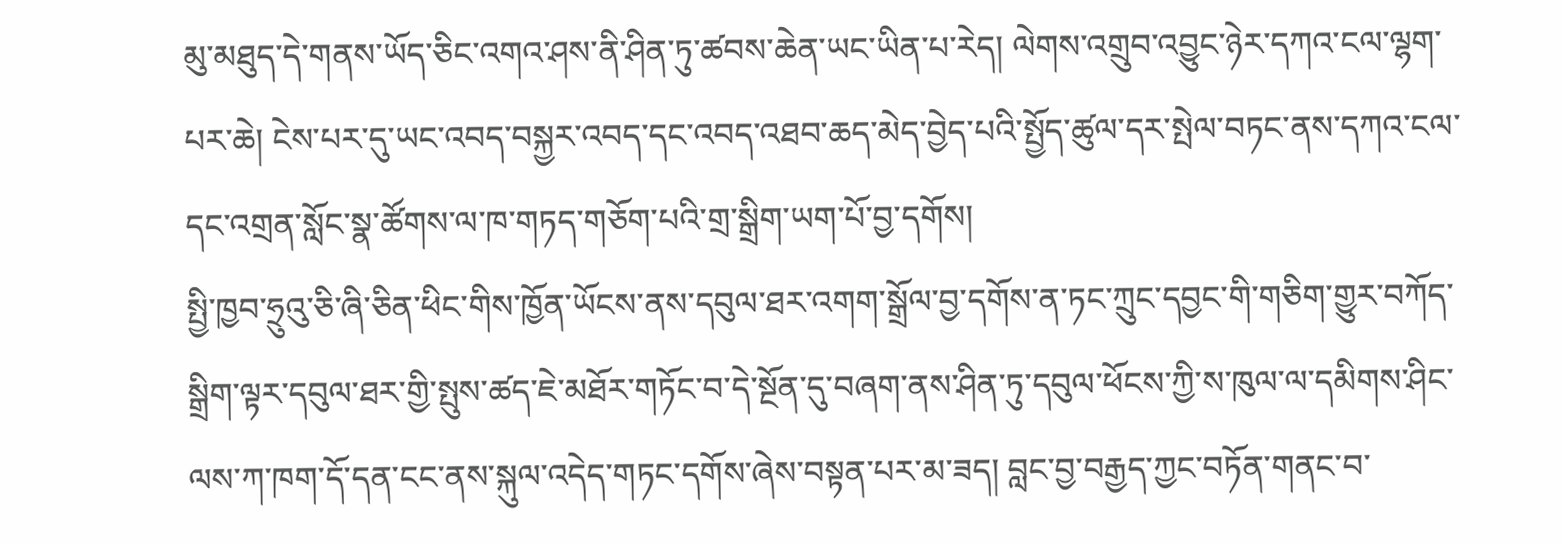མུ་མཐུད་དེ་གནས་ཡོད་ཅིང་འགའ་ཤས་ནི་ཤིན་ཏུ་ཚབས་ཆེན་ཡང་ཡིན་པ་རེད། ལེགས་འགྲུབ་འབྱུང་ཉེར་དཀའ་ངལ་ལྷག་པར་ཆེ། ངེས་པར་དུ་ཡང་འབད་བསྐྱར་འབད་དང་འབད་འཐབ་ཆད་མེད་བྱེད་པའི་སྤྱོད་ཚུལ་དར་སྤེལ་བཏང་ནས་དཀའ་ངལ་དང་འགྲན་སློང་སྣ་ཚོགས་ལ་ཁ་གཏད་གཅོག་པའི་གྲ་སྒྲིག་ཡག་པོ་བྱ་དགོས།
སྤྱི་ཁྱབ་ཧྲུའུ་ཅི་ཞི་ཅིན་ཕིང་གིས་ཁྱོན་ཡོངས་ནས་དབུལ་ཐར་འགག་སྒྲོལ་བྱ་དགོས་ན་ཏང་ཀྲུང་དབྱང་གི་གཅིག་གྱུར་བཀོད་སྒྲིག་ལྟར་དབུལ་ཐར་གྱི་སྤུས་ཚད་ཇེ་མཐོར་གཏོང་བ་དེ་སྔོན་དུ་བཞག་ནས་ཤིན་ཏུ་དབུལ་ཕོངས་ཀྱི་ས་ཁུལ་ལ་དམིགས་ཤིང་ལས་ཀ་ཁག་དོ་དན་ངང་ནས་སྐུལ་འདེད་གཏང་དགོས་ཞེས་བསྟན་པར་མ་ཟད། བླང་བྱ་བརྒྱད་ཀྱང་བཏོན་གནང་བ་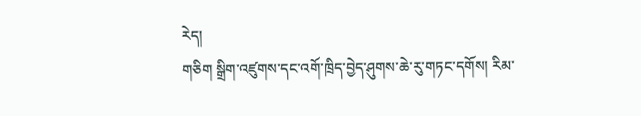རེད།
གཅིག སྒྲིག་འཛུགས་དང་འགོ་ཁྲིད་བྱེད་ཤུགས་ཆེ་རུ་གཏང་དགོས། རིམ་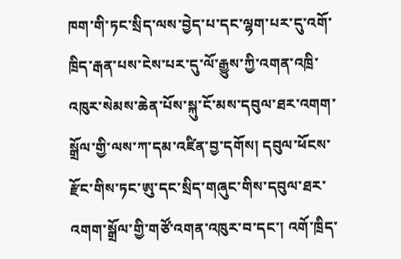ཁག་གི་ཏང་སྲིད་ལས་བྱེད་པ་དང་ལྷག་པར་དུ་འགོ་ཁྲིད་རྒན་པས་ངེས་པར་དུ་ལོ་རྒྱུས་ཀྱི་འགན་འཁྲི་འཁུར་སེམས་ཆེན་པོས་སྐུ་ངོ་མས་དབུལ་ཐར་འགག་སྒྲོལ་གྱི་ལས་ཀ་དམ་འཛིན་བྱ་དགོས། དབུལ་ཕོངས་རྫོང་གིས་ཏང་ཨུ་དང་སྲིད་གཞུང་གིས་དབུལ་ཐར་འགག་སྒྲོལ་གྱི་གཙོ་འགན་འཁུར་བ་དང་། འགོ་ཁྲིད་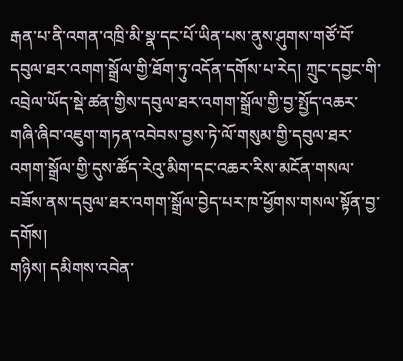རྒན་པ་ནི་འགན་འཁྲི་མི་སྣ་དང་པོ་ཡིན་པས་ནུས་ཤུགས་གཙོ་བོ་དབུལ་ཐར་འགག་སྒྲོལ་གྱི་ཐོག་ཏུ་འདོན་དགོས་པ་རེད། ཀྲུང་དབྱང་གི་འབྲེལ་ཡོད་སྡེ་ཚན་གྱིས་དབུལ་ཐར་འགག་སྒྲོལ་གྱི་བྱ་སྤྱོད་འཆར་གཞི་ཞིབ་འཇུག་གཏན་འབེབས་བྱས་ཏེ་ལོ་གསུམ་གྱི་དབུལ་ཐར་འགག་སྒྲོལ་གྱི་དུས་ཚོད་རེའུ་མིག་དང་འཆར་རིས་མངོན་གསལ་བཟོས་ནས་དབུལ་ཐར་འགག་སྒྲོལ་བྱེད་པར་ཁ་ཕྱོགས་གསལ་སྟོན་བྱ་དགོས།
གཉིས། དམིགས་འབེན་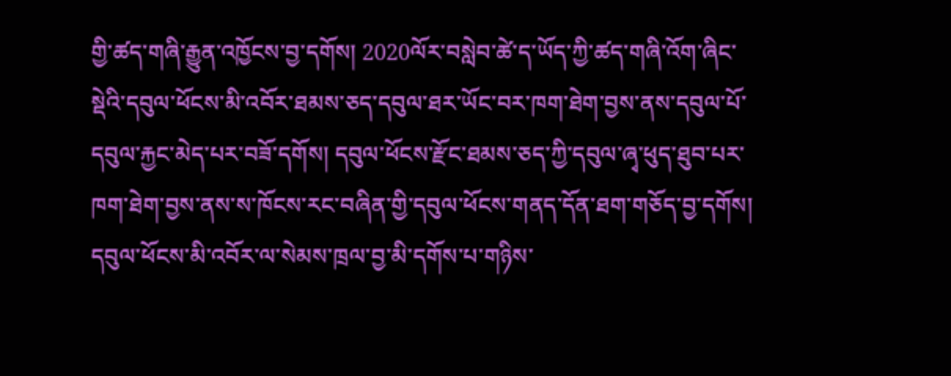གྱི་ཚད་གཞི་རྒྱུན་འཁྱོངས་བྱ་དགོས། 2020ལོར་བསླེབ་ཚེ་ད་ཡོད་ཀྱི་ཚད་གཞི་འོག་ཞིང་སྡེའི་དབུལ་ཕོངས་མི་འབོར་ཐམས་ཅད་དབུལ་ཐར་ཡོང་བར་ཁག་ཐེག་བྱས་ནས་དབུལ་པོ་དབུལ་རྐྱང་མེད་པར་བཟོ་དགོས། དབུལ་ཕོངས་རྫོང་ཐམས་ཅད་ཀྱི་དབུལ་ཞྭ་ཕུད་ཐུབ་པར་ཁག་ཐེག་བྱས་ནས་ས་ཁོངས་རང་བཞིན་གྱི་དབུལ་ཕོངས་གནད་དོན་ཐག་གཅོད་བྱ་དགོས། དབུལ་ཕོངས་མི་འབོར་ལ་སེམས་ཁྲལ་བྱ་མི་དགོས་པ་གཉིས་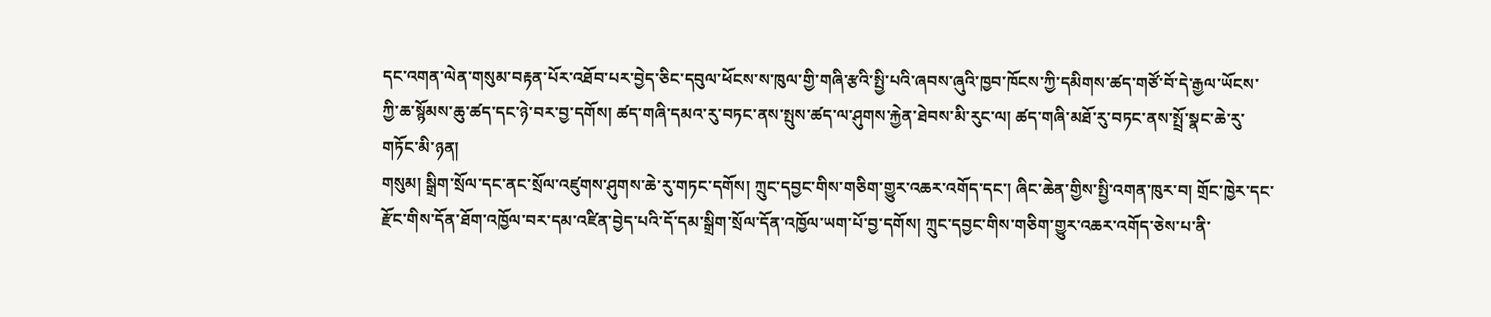དང་འགན་ལེན་གསུམ་བརྟན་པོར་འཐོབ་པར་བྱེད་ཅིང་དབུལ་ཕོངས་ས་ཁུལ་གྱི་གཞི་རྩའི་སྤྱི་པའི་ཞབས་ཞུའི་ཁྱབ་ཁོངས་ཀྱི་དམིགས་ཚད་གཙོ་བོ་དེ་རྒྱལ་ཡོངས་ཀྱི་ཆ་སྙོམས་ཆུ་ཚད་དང་ཉེ་བར་བྱ་དགོས། ཚད་གཞི་དམའ་རུ་བཏང་ནས་སྤུས་ཚད་ལ་ཤུགས་རྐྱེན་ཐེབས་མི་རུང་ལ། ཚད་གཞི་མཐོ་རུ་བཏང་ནས་སྤྲོ་སྣང་ཆེ་རུ་གཏོང་མི་ཉན།
གསུམ། སྒྲིག་སྲོལ་དང་ནང་སྲོལ་འཛུགས་ཤུགས་ཆེ་རུ་གཏང་དགོས། ཀྲུང་དབྱང་གིས་གཅིག་གྱུར་འཆར་འགོད་དང་། ཞིང་ཆེན་གྱིས་སྤྱི་འགན་ཁུར་བ། གྲོང་ཁྱེར་དང་རྫོང་གིས་དོན་ཐོག་འཁྱོལ་བར་དམ་འཛིན་བྱེད་པའི་དོ་དམ་སྒྲིག་སྲོལ་དོན་འཁྱོལ་ཡག་པོ་བྱ་དགོས། ཀྲུང་དབྱང་གིས་གཅིག་གྱུར་འཆར་འགོད་ཅེས་པ་ནི་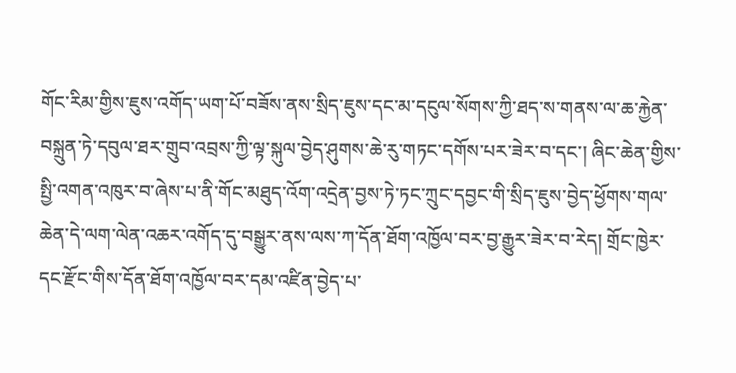གོང་རིམ་གྱིས་ཇུས་འགོད་ཡག་པོ་བཟོས་ནས་སྲིད་ཇུས་དང་མ་དངུལ་སོགས་ཀྱི་ཐད་ས་གནས་ལ་ཆ་རྐྱེན་བསྐྲུན་ཏེ་དབུལ་ཐར་གྲུབ་འབྲས་ཀྱི་ལྟ་སྐུལ་བྱེད་ཤུགས་ཆེ་རུ་གཏང་དགོས་པར་ཟེར་བ་དང་། ཞིང་ཆེན་གྱིས་སྤྱི་འགན་འཁུར་བ་ཞེས་པ་ནི་གོང་མཐུད་འོག་འདྲེན་བྱས་ཏེ་ཏང་ཀྲུང་དབྱང་གི་སྲིད་ཇུས་བྱེད་ཕྱོགས་གལ་ཆེན་དེ་ལག་ལེན་འཆར་འགོད་དུ་བསྒྱུར་ནས་ལས་ཀ་དོན་ཐོག་འཁྱོལ་བར་བྱ་རྒྱུར་ཟེར་བ་རེད། གྲོང་ཁྱེར་དང་རྫོང་གིས་དོན་ཐོག་འཁྱོལ་བར་དམ་འཛིན་བྱེད་པ་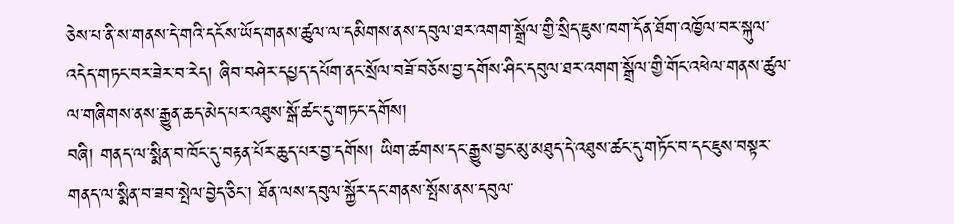ཅེས་པ་ནི་ས་གནས་དེ་གའི་དངོས་ཡོད་གནས་ཚུལ་ལ་དམིགས་ནས་དབུལ་ཐར་འགག་སྒྲོལ་གྱི་སྲིད་ཇུས་ཁག་དོན་ཐོག་འཁྱོལ་བར་སྐུལ་འདེད་གཏང་བར་ཟེར་བ་རེད། ཞིབ་བཤེར་དཔྱད་དཔོག་ནང་སྲོལ་བཟོ་བཅོས་བྱ་དགོས་ཤིང་དབུལ་ཐར་འགག་སྒྲོལ་གྱི་གོང་འཕེལ་གནས་ཚུལ་ལ་གཞིགས་ནས་རྒྱུན་ཆད་མེད་པར་འཐུས་སྒོ་ཚང་དུ་གཏང་དགོས།
བཞི། གནད་ལ་སྨིན་བ་ཁོང་དུ་བརྟན་པོར་ཆུད་པར་བྱ་དགོས། ཡིག་ཚགས་དང་རྒྱུས་བྱང་མུ་མཐུད་དེ་འཐུས་ཚང་དུ་གཏོང་བ་དང་ཇུས་བསྟར་གནད་ལ་སྨིན་བ་ཟབ་སྤེལ་བྱེད་ཅིང་། ཐོན་ལས་དབུལ་སྐྱོར་དང་གནས་སྤོས་ནས་དབུལ་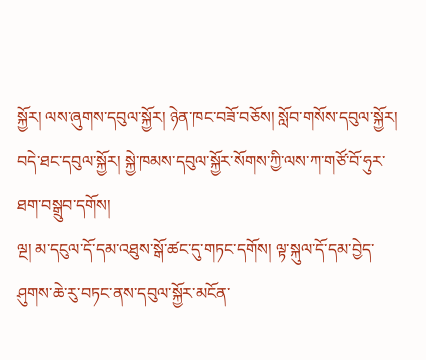སྐྱོར། ལས་ཞུགས་དབུལ་སྐྱོར། ཉེན་ཁང་བཟོ་བཅོས། སློབ་གསོས་དབུལ་སྐྱོར། བདེ་ཐང་དབུལ་སྐྱོར། སྐྱེ་ཁམས་དབུལ་སྐྱོར་སོགས་ཀྱི་ལས་ཀ་གཙོ་བོ་ཧུར་ཐག་བསྒྲུབ་དགོས།
ལྔ། མ་དངུལ་དོ་དམ་འཐུས་སྒོ་ཚང་དུ་གཏང་དགོས། ལྟ་སྐུལ་དོ་དམ་བྱེད་ཤུགས་ཆེ་རུ་བཏང་ནས་དབུལ་སྐྱོར་མངོན་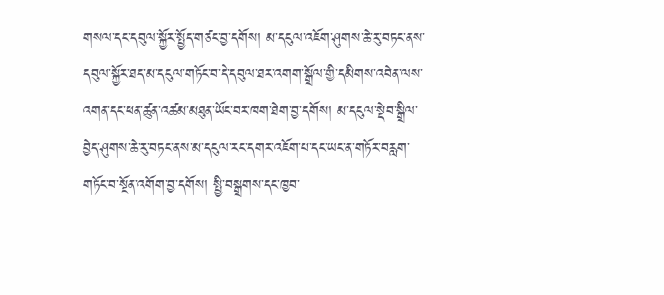གསལ་དང་དབུལ་སྐྱོར་སྤྱོད་གཙང་བྱ་དགོས། མ་དངུལ་འཇོག་ཤུགས་ཆེ་རུ་བཏང་ནས་དབུལ་སྐྱོར་ཐད་མ་དངུལ་གཏོང་བ་དེ་དབུལ་ཐར་འགག་སྒྲོལ་གྱི་དམིགས་འབེན་ལས་འགན་དང་ཕན་ཚུན་འཚམ་མཐུན་ཡོང་བར་ཁག་ཐེག་བྱ་དགོས། མ་དངུལ་སྡེབ་སྒྲིལ་བྱེད་ཤུགས་ཆེ་རུ་བཏང་ནས་མ་དངུལ་རང་དགར་འཇོག་པ་དང་ཡང་ན་གཏོར་བརླག་གཏོང་བ་སྔོན་འགོག་བྱ་དགོས། སྤྱི་བསྒྲགས་དང་ཁྱབ་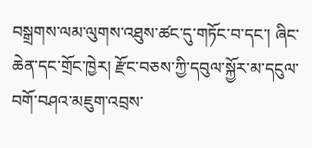བསྒྲགས་ལམ་ལུགས་འཐུས་ཚང་དུ་གཏོང་བ་དང་། ཞིང་ཆེན་དང་གྲོང་ཁྱེར། རྫོང་བཅས་ཀྱི་དབུལ་སྐྱོར་མ་དངུལ་བགོ་བཤའ་མཇུག་འབྲས་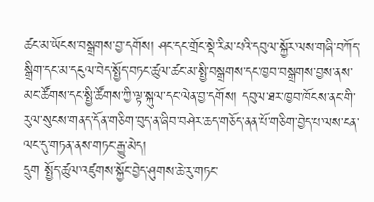ཚང་མ་ཡོངས་བསྒྲགས་བྱ་དགོས། ཤང་དང་གྲོང་སྡེ་རིམ་པའི་དབུལ་སྐྱོར་ལས་གཞི་བཀོད་སྒྲིག་དང་མ་དངུལ་བེད་སྤྱོད་བཏང་ཚུལ་ཚང་མ་སྤྱི་བསྒྲགས་དང་ཁྱབ་བསྒྲགས་བྱས་ནས་མང་ཚོགས་དང་སྤྱི་ཚོགས་ཀྱི་ལྟ་སྐུལ་དང་ལེན་བྱ་དགོས། དབུལ་ཐར་ཁྱབ་ཁོངས་ནང་གི་རུལ་སུངས་གནད་དོན་གཅིག་བུད་ན་ཞིབ་བཤེར་ཆད་གཅོད་ནན་པོ་གཅིག་བྱེད་པ་ལས་ངན་ལང་དུ་གཏན་ནས་གཏང་རྒྱུ་མེད།
དྲུག སྤྱོད་ཚུལ་འཛུགས་སྐྱོང་བྱེད་ཤུགས་ཆེ་རུ་གཏང་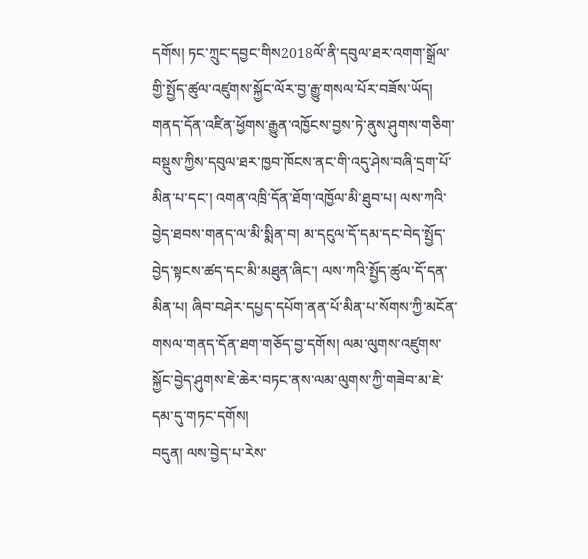དགོས། ཏང་ཀྲུང་དབྱང་གིས2018ལོ་ནི་དབུལ་ཐར་འགག་སྒྲོལ་གྱི་སྤྱོད་ཚུལ་འཛུགས་སྐྱོང་ལོར་བྱ་རྒྱུ་གསལ་པོར་བཟོས་ཡོད། གནད་དོན་འཛིན་ཕྱོགས་རྒྱུན་འཁྱོངས་བྱས་ཏེ་ནུས་ཤུགས་གཅིག་བསྡུས་ཀྱིས་དབུལ་ཐར་ཁྱབ་ཁོངས་ནང་གི་འདུ་ཤེས་བཞི་དྲག་པོ་མིན་པ་དང་། འགན་འཁྲི་དོན་ཐོག་འཁྱོལ་མི་ཐུབ་པ། ལས་ཀའི་བྱེད་ཐབས་གནད་ལ་མི་སྨིན་བ། མ་དངུལ་དོ་དམ་དང་བེད་སྤྱོད་བྱེད་སྟངས་ཚད་དང་མི་མཐུན་ཞིང་། ལས་ཀའི་སྤྱོད་ཚུལ་དོ་དན་མིན་པ། ཞིབ་བཤེར་དཔྱད་དཔོག་ནན་པོ་མིན་པ་སོགས་ཀྱི་མངོན་གསལ་གནད་དོན་ཐག་གཅོད་བྱ་དགོས། ལམ་ལུགས་འཛུགས་སྐྱོང་བྱེད་ཤུགས་ཇེ་ཆེར་བཏང་ནས་ལམ་ལུགས་ཀྱི་གཟེབ་མ་ཇེ་དམ་དུ་གཏང་དགོས།
བདུན། ལས་བྱེད་པ་རེས་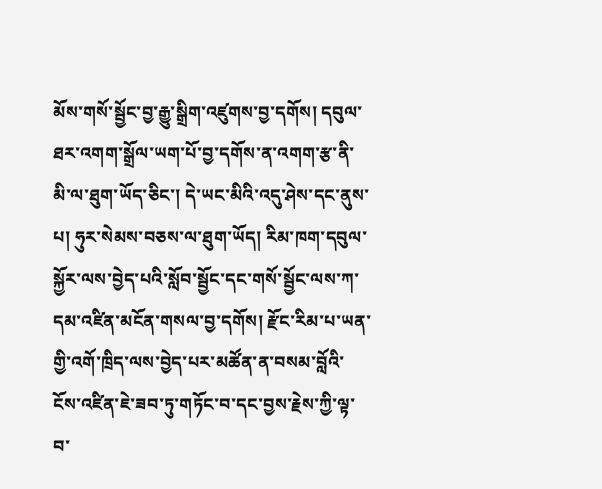མོས་གསོ་སྦྱོང་བྱ་རྒྱུ་སྒྲིག་འཛུགས་བྱ་དགོས། དབུལ་ཐར་འགག་སྒྲོལ་ཡག་པོ་བྱ་དགོས་ན་འགག་རྩ་ནི་མི་ལ་ཐུག་ཡོད་ཅིང་། དེ་ཡང་མིའི་འདུ་ཤེས་དང་ནུས་པ། ཧུར་སེམས་བཅས་ལ་ཐུག་ཡོད། རིམ་ཁག་དབུལ་སྐྱོར་ལས་བྱེད་པའི་སློབ་སྦྱོང་དང་གསོ་སྦྱོང་ལས་ཀ་དམ་འཛིན་མངོན་གསལ་བྱ་དགོས། རྫོང་རིམ་པ་ཡན་གྱི་འགོ་ཁྲིད་ལས་བྱེད་པར་མཚོན་ན་བསམ་བློའི་ངོས་འཛིན་ཇེ་ཟབ་ཏུ་གཏོང་བ་དང་བྱས་རྗེས་ཀྱི་ལྟ་བ་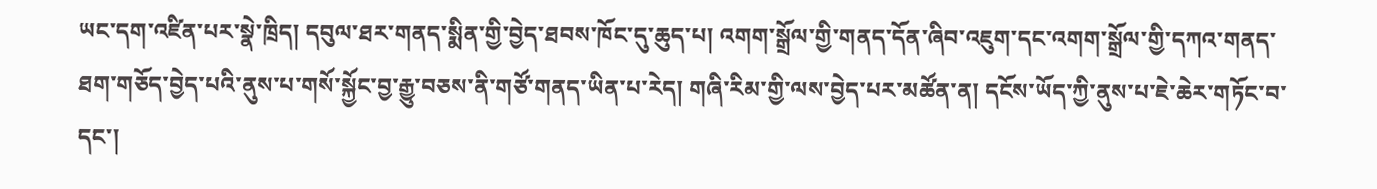ཡང་དག་འཛིན་པར་སྣེ་ཁྲིད། དབུལ་ཐར་གནད་སྨིན་གྱི་བྱེད་ཐབས་ཁོང་དུ་ཆུད་པ། འགག་སྒྲོལ་གྱི་གནད་དོན་ཞིབ་འཇུག་དང་འགག་སྒྲོལ་གྱི་དཀའ་གནད་ཐག་གཅོད་བྱེད་པའི་ནུས་པ་གསོ་སྐྱོང་བྱ་རྒྱུ་བཅས་ནི་གཙོ་གནད་ཡིན་པ་རེད། གཞི་རིམ་གྱི་ལས་བྱེད་པར་མཚོན་ན། དངོས་ཡོད་ཀྱི་ནུས་པ་ཇེ་ཆེར་གཏོང་བ་དང་།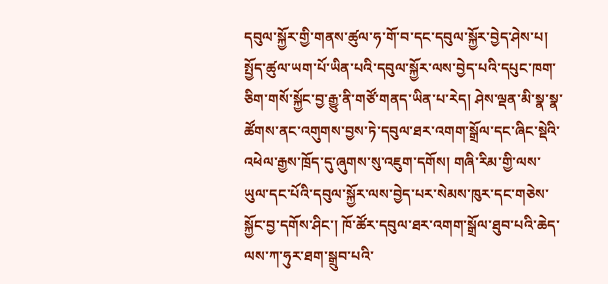དབུལ་སྐྱོར་གྱི་གནས་ཚུལ་ཧ་གོ་བ་དང་དབུལ་སྐྱོར་བྱེད་ཤེས་པ། སྤྱོད་ཚུལ་ཡག་པོ་ཡིན་པའི་དབུལ་སྐྱོར་ལས་བྱེད་པའི་དཔུང་ཁག་ཅིག་གསོ་སྐྱོང་བྱ་རྒྱུ་ནི་གཙོ་གནད་ཡིན་པ་རེད། ཤེས་ལྡན་མི་སྣ་སྣ་ཚོགས་ནང་འགུགས་བྱས་ཏེ་དབུལ་ཐར་འགག་སྒྲོལ་དང་ཞིང་སྡེའི་འཕེལ་རྒྱས་ཁྲོད་དུ་ཞུགས་སུ་འཇུག་དགོས། གཞི་རིམ་གྱི་ལས་ཡུལ་དང་པོའི་དབུལ་སྐྱོར་ལས་བྱེད་པར་སེམས་ཁུར་དང་གཅེས་སྐྱོང་བྱ་དགོས་ཤིང་། ཁོ་ཚོར་དབུལ་ཐར་འགག་སྒྲོལ་ཐུབ་པའི་ཆེད་ལས་ཀ་ཧུར་ཐག་སྒྲུབ་པའི་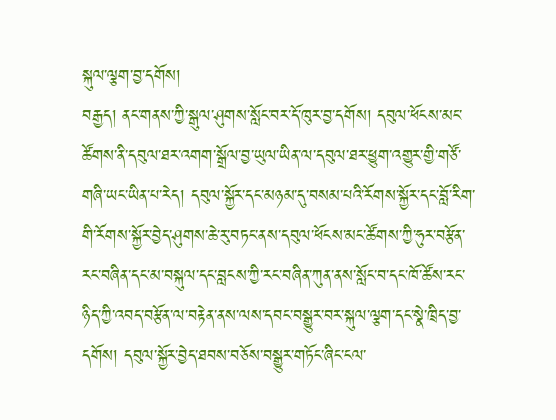སྐུལ་ལྕག་བྱ་དགོས།
བརྒྱད། ནང་གནས་ཀྱི་སྒུལ་ཤུགས་སློང་བར་དོ་ཁུར་བྱ་དགོས། དབུལ་ཕོངས་མང་ཚོགས་ནི་དབུལ་ཐར་འགག་སྒྲོལ་བྱ་ཡུལ་ཡིན་ལ་དབུལ་ཐར་ཕྱུག་འགྱུར་གྱི་གཙོ་གཞི་ཡང་ཡིན་པ་རེད། དབུལ་སྐྱོར་དང་མཉམ་དུ་བསམ་པའི་རོགས་སྐྱོར་དང་བློ་རིག་གི་རོགས་སྐྱོར་བྱེད་ཤུགས་ཆེ་རུ་བཏང་ནས་དབུལ་ཕོངས་མང་ཚོགས་ཀྱི་ཧུར་བརྩོན་རང་བཞིན་དང་མ་བསྐུལ་དང་བླངས་ཀྱི་རང་བཞིན་ཀུན་ནས་སློང་བ་དང་ཁོ་ཚོས་རང་ཉིད་ཀྱི་འབད་བརྩོན་ལ་བརྟེན་ནས་ལས་དབང་བསྒྱུར་བར་སྐུལ་ལྕག་དང་སྣེ་ཁྲིད་བྱ་དགོས། དབུལ་སྐྱོར་བྱེད་ཐབས་བཅོས་བསྒྱུར་གཏོང་ཞིང་ངལ་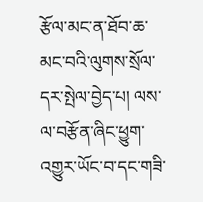རྩོལ་མང་ན་ཐོབ་ཆ་མང་བའི་ལུགས་སྲོལ་དར་སྤེལ་བྱེད་པ། ལས་ལ་བརྩོན་ཞིང་ཕྱུག་འགྱུར་ཡོང་བ་དང་གཟི་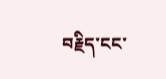བརྗིད་ངང་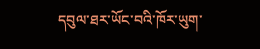དབུལ་ཐར་ཡོང་བའི་ཁོར་ཡུག་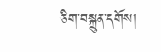ཅིག་བསྐྲུན་དགོས།